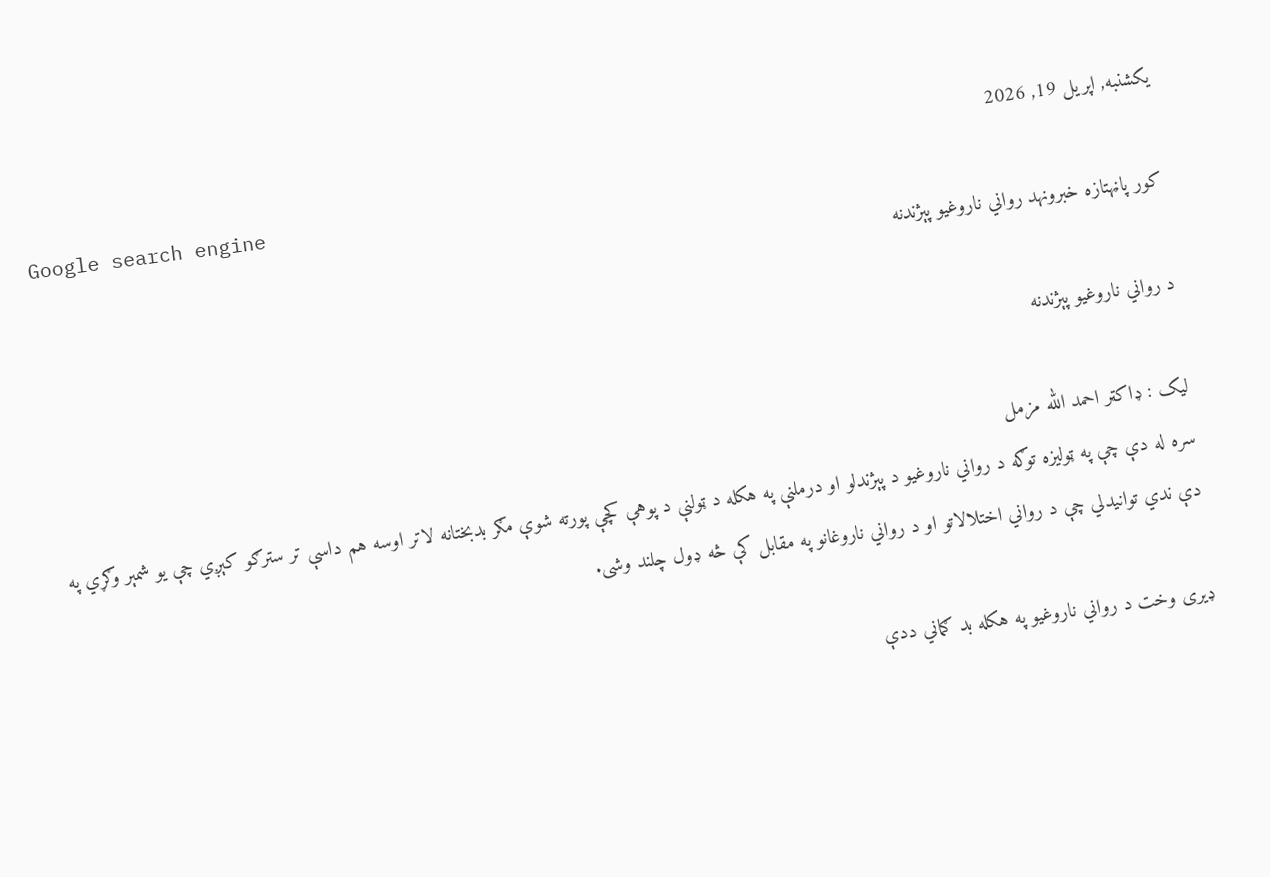یکشنبه, اپریل 19, 2026
Google search engine
کور پاڼهتازه خبرونهد رواني ناروغیو پېژندنه

د رواني ناروغیو پېژندنه

لیک : ډاکټر احمد الله مزمل
سره له دې چې په ټولیزه توګه د رواني ناروغیو د پېژندلو او درملنې په هکله د ټولنې د پوهې کچې پورته شوې مګر بدبختانه لاتر اوسه هم داسې تر سترګو کېږي چې یو شمېر وګړي په دې ندي توانیدلي چې د رواني اختلالاتو او د رواني ناروغانو په مقابل کې څه ډول چلند وشی.

ډیری وخت د رواني ناروغیو په هکله بد ګماني ددې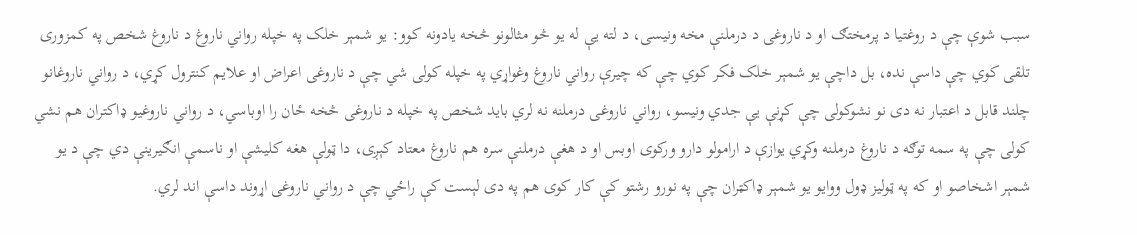سبب شوې چې د روغتیا د پرمختګ او د ناروغی د درملنې مخه ونیسی، د لته یې له یو څو مثالونو څخه یادونه کوو: یو شمېر خلک په خپله رواني ناروغ د ناروغ شخص په کمزوری تلقی کوي چې داسې نده، بل داچې یو شمېر خلک فکر کوي چې که چیرې رواني ناروغ وغواړي په خپله کولی شي چې د ناروغی اعراض او علایم کنترول کړي، د رواني ناروغانو چلند قابل د اعتبار نه دی نو نشوکولی چې کړنې یې جدي ونیسو، رواني ناروغی درملنه نه لري باید شخص په خپله د ناروغی څخه ځان را اوباسي، د رواني ناروغیو ډاکتران هم نشي کولی چې په سمه توګه د ناروغ درملنه وکړي یوازې د ارامولو دارو ورکوی اوبس او د هغې درملنې سره هم ناروغ معتاد کېږی، دا ټولې هغه کلیشې او ناسمې انګیرینې دي چې د یو شمېر اشخاصو او که په ټولیز ډول ووایو یو شمېر ډاکټران چې په نورو رشتو کې کار کوی هم په دی لېست کې راځي چې د رواني ناروغی اړوند داسې اند لري.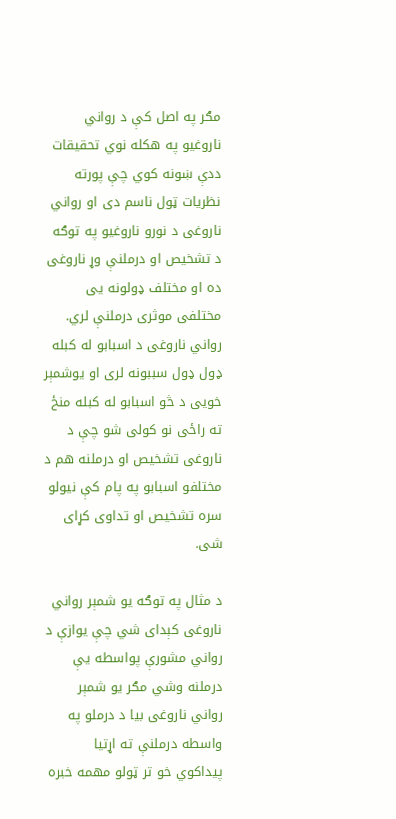مګر په اصل کې د رواني ناروغیو په هکله نوي تحقیقات ددې ښونه کوي چې پورته نظریات ټول ناسم دی او رواني ناروغی د نورو ناروغیو په توګه د تشخیص او درملنې وړ ناروغی ده او مختلف ډولونه یی مختلفی موثری درملنې لري. رواني ناروغی د اسبابو له کبله ډول ډول سببونه لری او یوشمېر خویی د څو اسبابو له کبله منځ ته راځی نو کولی شو چې د ناروغی تشخیص او درملنه هم د مختلفو اسبابو په پام کې نیولو سره تشخیص او تداوی کړای شی.

د مثال په توګه یو شمېر رواني ناروغی کېدای شي چې یوازې د رواني مشورې پواسطه یې درملنه وشي مګر یو شمېر رواني ناروغی بیا د درملو په واسطه درملنې ته اړتیا پیداکوي خو تر ټولو مهمه خبره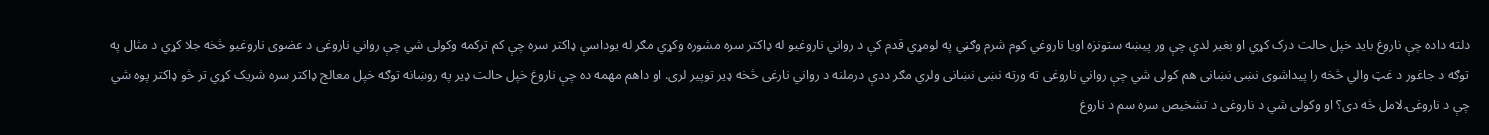دلته داده چې ناروغ باید خپل حالت درک کړي او بغیر لدې چې ور پیښه ستونزه اویا ناروغي کوم شرم وګڼي په لومړي قدم کې د رواني ناروغیو له ډاکتر سره مشوره وکړي مګر له یوداسې ډاکتر سره چې کم ترکمه وکولی شي چې رواني ناروغی د عضوی ناروغیو څخه جلا کړي د مثال په توګه د جاغور د غټ والي څخه را پیداشوی نښی نښانی هم کولی شي چې رواني ناروغی ته ورته نښی نښانی ولري مګر ددې درملنه د رواني نارغی څخه ډیر توپیر لری. او داهم مهمه ده چې ناروغ خپل حالت ډیر په روښانه توګه خپل معالج ډاکتر سره شریک کړي تر څو ډاکتر پوه شي چې د ناروغۍ لامل څه دی؟ او وکولی شي د ناروغی د تشخیص سره سم د ناروغ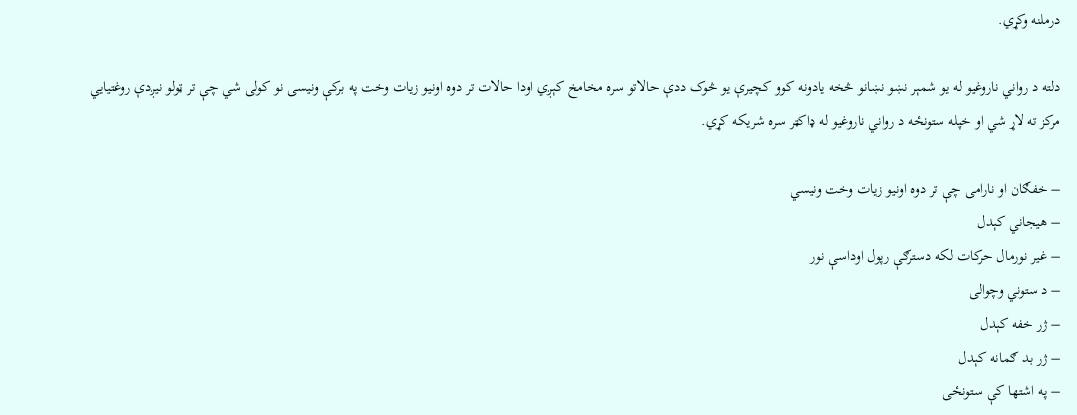درملنه وکړي.

دلته د رواني ناروغیو له یو شمېر نښو نښانو څخه یادونه کوو کچیرې یو څوک ددې حالاتو سره مخامخ کېږي اودا حالات تر دوه اونیو زیات وخت په برکې ونیسی نو کولی شي چې تر ټولو نیږدې روغتیایي مرکز ته لاړ شي او خپله ستونځه د رواني ناروغیو له ډاکټر سره شریکه کړي.

– خفګان او نارامی چې تر دوه اونیو زیات وخت ونیسي
– هیجاني کېدل
– غیر نورمال حرکات لکه دسترګې رپول اوداسې نور
– د ستوني وچوالی
– ژر خفه کېدل
– ژر بد ګمانه کېدل
– په اشتها کې ستونځی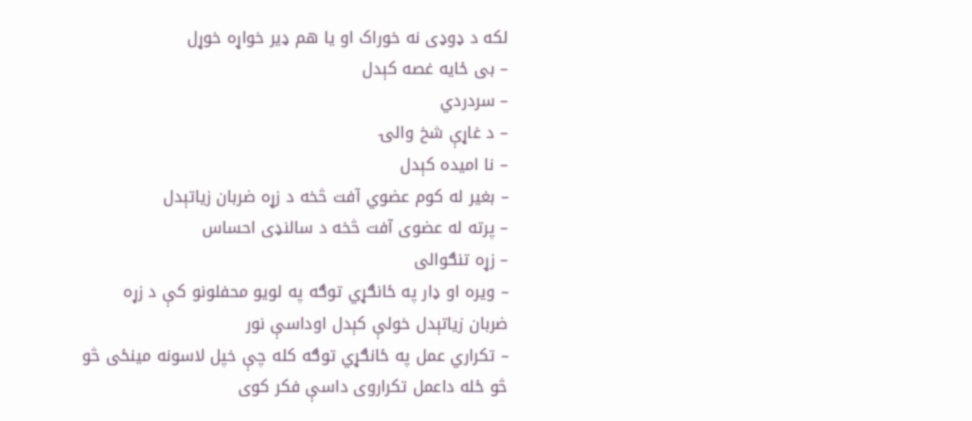لکه د ډوډی نه خوراک او یا هم ډیر خواړه خوړل
– بی ځایه غصه کېدل
– سردردي
– د غاړې شخ والۍ
– نا امیده کېدل
– بغیر له کوم عضوي آفت څخه د زړه ضربان زیاتېدل
– پرته له عضوی آفت څخه د سالنډی احساس
– زړه تنګوالی
– ویره او ډار په ځانګړي توګه په لویو محفلونو کې د زړه ضربان زیاتېدل خولې کېدل اوداسې نور
– تکراري عمل په ځانګړي توګه کله چې خپل لاسونه مینځی څو څو ځله داعمل تکراروی داسې فکر کوی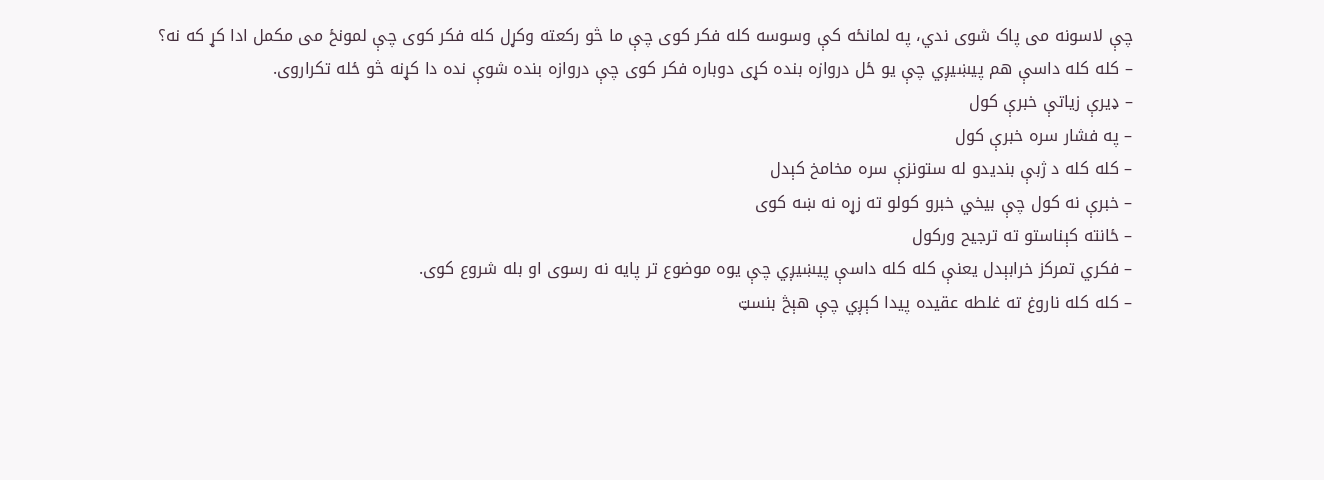چې لاسونه می پاک شوی ندي، په لمانځه کې وسوسه کله فکر کوی چې ما څو رکعته وکړل کله فکر کوی چې لمونځ می مکمل ادا کړ که نه؟
– کله کله داسې هم پیښیږي چې یو ځل دروازه بنده کړی دوباره فکر کوی چې دروازه بنده شوې نده دا کړنه څو ځله تکراروی.
– ډیرې زیاتې خبرې کول
– په فشار سره خبرې کول
– کله کله د ژبې بندیدو له ستونزې سره مخامخ کېدل
– خبرې نه کول چې بیخي خبرو کولو ته زړه نه ښه کوی
– ځانته کېناستو ته ترجیح ورکول
– فکري تمرکز خرابېدل یعنې کله کله داسې پیښیږي چې یوه موضوع تر پایه نه رسوی او بله شروع کوی.
– کله کله ناروغ ته غلطه عقیده پیدا کېږي چې هېڅ بنسټ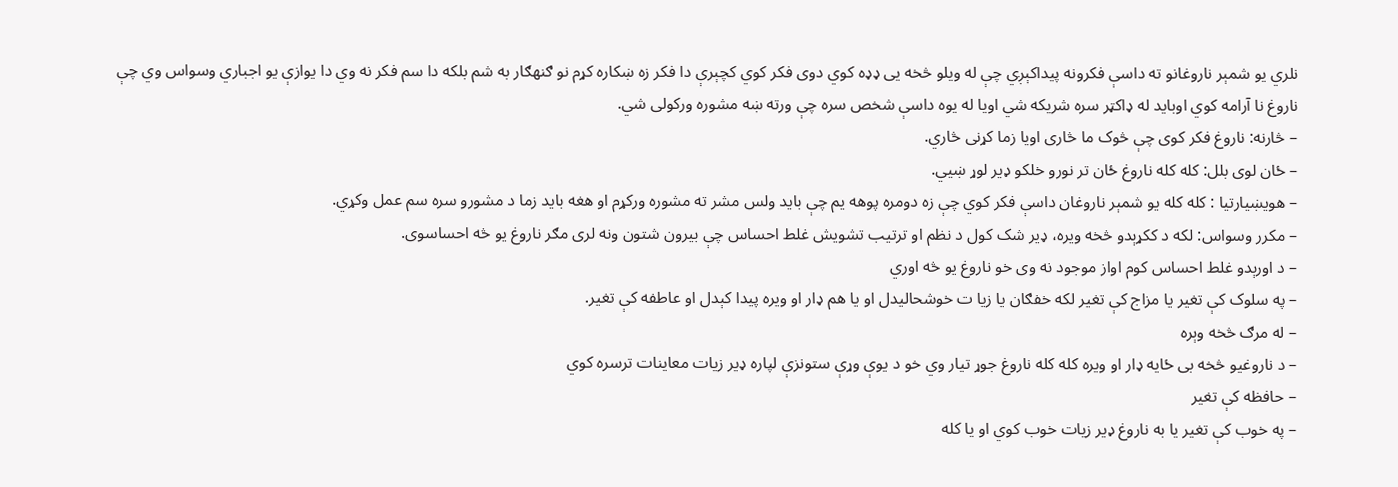نلري یو شمېر ناروغانو ته داسې فکرونه پیداکېږي چې له ویلو څخه یی ډډه کوي دوی فکر کوي کچېرې دا فکر زه ښکاره کړم نو ګنهګار به شم بلکه دا سم فکر نه وي دا یوازې یو اجباري وسواس وي چې ناروغ نا آرامه کوي اوباید له ډاکټر سره شریکه شي اویا له یوه داسې شخص سره چې ورته ښه مشوره ورکولی شي.
– څارنه: ناروغ فکر کوی چې څوک ما څاری اویا زما کړنی څاري.
– ځان لوی بلل: کله کله ناروغ ځان تر نورو خلکو ډیر لوړ ښیي.
– هویښیارتیا : کله کله یو شمېر ناروغان داسې فکر کوي چې زه دومره پوهه یم چې باید ولس مشر ته مشوره ورکړم او هغه باید زما د مشورو سره سم عمل وکړي.
– مکرر وسواس: لکه د ککړېدو څخه ویره، ډیر شک کول د نظم او ترتیب تشویش غلط احساس چې بیرون شتون ونه لری مګر ناروغ یو څه احساسوی.
– د اورېدو غلط احساس کوم اواز موجود نه وی خو ناروغ یو څه اوري
– په سلوک کې تغیر یا مزاج کې تغیر لکه خفګان یا زیا ت خوشحالیدل او یا هم ډار او ویره پیدا کېدل او عاطفه کې تغیر.
– له مرګ څخه وېره
– د ناروغیو څخه بی ځایه ډار او ویره کله کله ناروغ جوړ تیار وي خو د یوې وړې ستونزې لپاره ډیر زیات معاینات ترسره کوي
– حافظه کې تغیر
– په خوب کې تغیر یا به ناروغ ډیر زیات خوب کوي او یا کله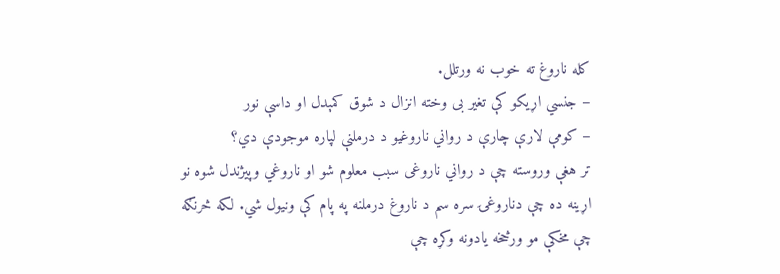کله ناروغ ته خوب نه ورتلل.
– جنسي اړیکو کې تغیر بی وخته انزال د شوق کمېدل او داسې نور
– کومې لارې چارې د رواني ناروغیو د درملنې لپاره موجودې دي؟
تر هغې وروسته چې د رواني ناروغی سبب معلوم شو او ناروغي وپیژندل شوه نو اړینه ده چې دناروغۍ سره سم د ناروغ درملنه په پام کې ونیول شي. لکه څرنګه چې مخکې مو ورڅخه یادونه وکړه چې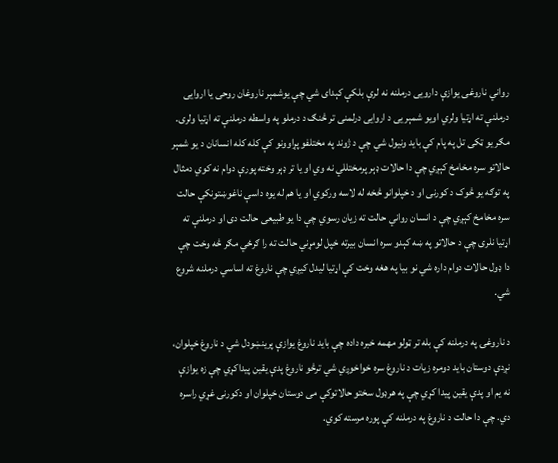رواني ناروغی یوازې دارویی درملنه نه لرې بلکې کېدای شي چې یوشمېر ناروغان روحی یا اروایی درملنې ته اړتیا ولري اویو شمېر یی د اروایی درلمنی تر څنګ د درملو په واسطه درملنې ته اړتیا ولری.
مګر یو ټکی تل په پام کې باید ونیول شي چې د ژوند په مختلفو پړاوونو کې کله کله انسانان د یو شمېر حالاتو سره مخامخ کېږي چې دا حالات ډېر پرمختللي نه وي او یا تر ډېر وخته پورې دوام نه کوي دمثال په توګه یو څوک د کورنی او د خپلوانو څخه له لاسه ورکوي او یا هم له یوه داسې ناغوښتونکې حالت سره مخامخ کېږي چې د انسان رواني حالت ته زیان رسوي چې دا یو طبیعی حالت دی او درملنې ته اړتیا نلری چې د حالاتو په ښه کېدو سره انسان بیرته خپل لومړني حالت ته را ګرځي مګر څه وخت چې دا ډول حالات دوام داره شي نو بیا په هغه وخت کې اړتیا لیدل کیږي چې ناروغ ته اساسي درملنه شروع شي.

د ناروغۍ په درملنه کې بله تر ټولو مهمه خبره داده چې باید ناروغ یوازې پرینښودل شي د ناروغ خپلوان، نږدې دوستان باید دومره زیات د ناروغ سره خواخوږي شي ترڅو ناروغ پدې یقین پیداکړي چې زه یوازې نه یم او پدې یقین پیدا کړي چې په هرډول سختو حالاتوکې می دوستان خپلوان او دکورنی غړي راسره دي. چې دا حالت د ناروغ په درملنه کې پوره مرسته کوي.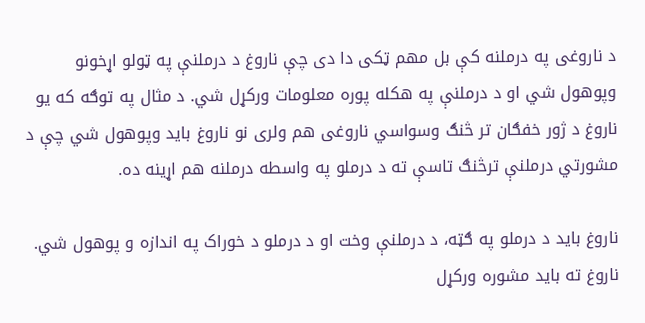د ناروغی په درملنه کې بل مهم ټکی دا دی چې ناروغ د درملنې په ټولو اړخونو وپوهول شي او د درملنې په هکله پوره معلومات ورکړل شي. د مثال په توګه که یو ناروغ د ژور خفګان تر څنګ وسواسي ناروغی هم ولری نو ناروغ باید وپوهول شي چې د مشورتي درملنې ترڅنګ تاسې ته د درملو په واسطه درملنه هم اړینه ده.

ناروغ باید د درملو په ګټه، د درملنې وخت او د درملو د خوراک په اندازه و پوهول شي. ناروغ ته باید مشوره ورکړل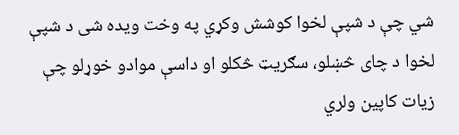شي چې د شپې لخوا کوشش وکړي په وخت ویده شی د شپې لخوا د چای څښلو، سګریټ څکلو او داسې موادو خوړلو چې زیات کاپین ولري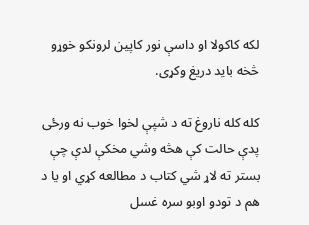لکه کاکولا او داسې نور کاپین لرونکو خوړو څخه باید دریغ وکړی.

کله کله ناروغ ته د شپې لخوا خوب نه ورځی پدې حالت کې هڅه وشي مخکې لدې چې بستر ته لاړ شي کتاب د مطالعه کړي او یا د هم د تودو اوبو سره غسل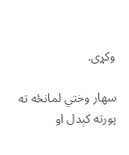وکړی.

سهار وختي لمانځه ته پورته کېدل او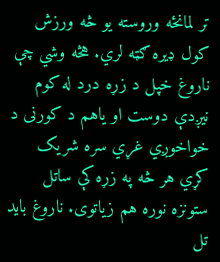تر لمانځه وروسته یو څه ورزش کول ډیره ګټه لري. هڅه وشي چې ناروغ خپل د زړه درد له کوم نیږدې دوست او یاهم د کورنی د خواخوږي غړي سره شریک کړي هر څه په زړه کې ساتل ستونزه نوره هم زیاتوی. ناروغ باید تل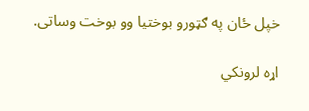خپل ځان په ګټورو بوختیا وو بوخت وساتی.

اړه لرونکي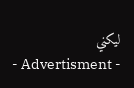ليکني
- Advertisment -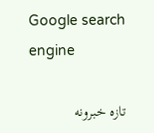Google search engine

تازه خبرونه